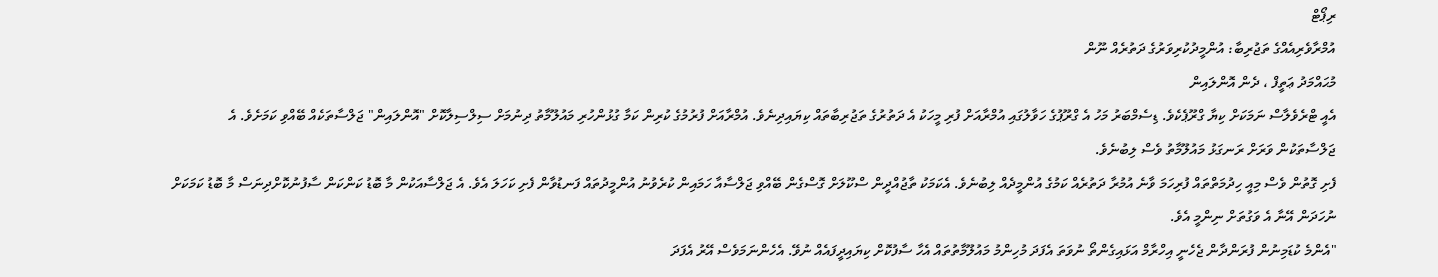ރިޕޯޓް
އުމްރާވެރިއެއްގެ ތަޖުރިބާ: އުންމީދުކުރިވަރުގެ ދަތުރެއް ނޫން
މުޙައްމަދު ޢަތީފް ، ދެން އޮންލައިން
އެއީ ޓްރެވެލާސް ނަމަކަށް ކިޔާ ގްރޫޕެކެވެ. ޑިސެމްބަރު މަހު އެ ގްރޫޕުގެ ހަވާލުގައި އުމްރާއަށް ފުރި މީހަކު އެ ދަތުރުގެ ތަޖުރިބާތައް ކިޔައިދިނެވެ. އުމްރާއަށް ފުރުމުގެ ކުރިން ކަމާ ގުޅުންހުރި މައުލޫމާތު ދިނުމަށް ސިލްސިލާކޮށް "އޮންލައިން" ޖަލްސާތަކެއް ބޭއްވި ކަމަށެވެ. އެ ޖަލްސާތަކުން ވަރަށް ރަނގަޅު މައުލޫމާތު ވެސް ލިބުނެވެ.
ފެށި ގޮތުން ވެސް މިއީ ހިދުމަތްތައް ފުރިހަމަ ވާނެ އުމުރާ ދަތުރެއް ކަމުގެ އުންމީދެއް ލިބުނެވެ. އެކަމަކު ތާޖުއްދީން ސްކޫލަށް ގޮސްގެން ބޭއްވި ޖަލްސާއާ ހަމައިން ކުރެވުނު އުންމީދުތައް ފަނޑުވާން ފެށި ކަހަލަ އެވެ. އެ ޖަލްސާއަކުން މާ ބޮޑު ކަންކަން ސާފުނުކޮށްދިނަސް މާ ބޮޑު ކަމަކަށް ނުހަދަން އޭނާ އެ ވަގުތަށް ނިންމީ އެވެ.
"އެންމެ ކުޑަމިނުން ފުރަންދާން ޖެހެނީ އިހްރާމް އަޅައިގެންތޯ ނުވަތަ އެފަދަ މުހިންމު މައުލޫމާތުތައް އެހާ ސާފުކޮށް ކިޔައިދީފައެއް ނުވޭ. އެހެންނަމަވެސް އޭރު އެފަދަ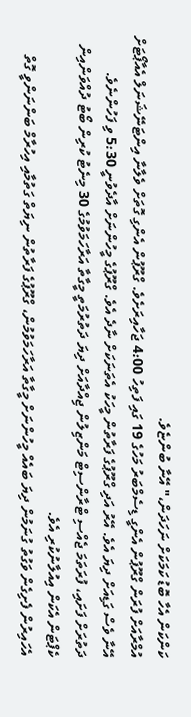ކަންކަން އެހާ ބޮޑު ކަމަކަށް ނަހަދަން،" އޭނާ ބުންޏެވެ.
އުމްރާއަށް ފުރަން ގްރޫޕުން އެންގީ ޑިސެމްބަރު މަހުގެ 19 ގައި ފަތިހު 4:00 ޖަހާއިރަށެވެ. ގްރޫޕުން އެންގި ގޮތަށް ވެލާނާ އިންޓަނޭޝަނަލް އެއާޕޯޓަށް އޭނާ ވެސް ގަޑިއަށް ދިޔަ އެވެ. އޭރު އަދި ގްރޫޕުގެ ފަރާތުން މީހަކު އެތަނަކަށް ނާދެ އެވެ. ގްރޫޕުގެ މީހުންނަށް އާދެވުނީ 5:30 ވި ފަހުންނެވެ.
ދަތުރަށް ފަށައި، ފުރަތަމަ ޖެއްސި ޓްރާންސިޓް މަންޒިލުން ޖިއްދާއަށް ދިޔަ ދަތުރުމަތީ މީގާތާ އަރާހަމަވުމުގެ 30 މިނެޓު ކުރިން ބޯޓު ދުއްވަންއިން ކެޕްޓަން އެކަން އިއުލާނުކުރި އެވެ.
އެހައިރުން ފެށިގެން ވަގުތު ގުނަމުން ދިޔަ ބައެއް މީހުންނަށް މީގާތާ އަރާހަމަވުމުން، ގްރޫޕުގެ ފަރާތުން ނިޔަތް ގަތުމާއި އިހުރާމް ބަންނަންވީ ގޮތް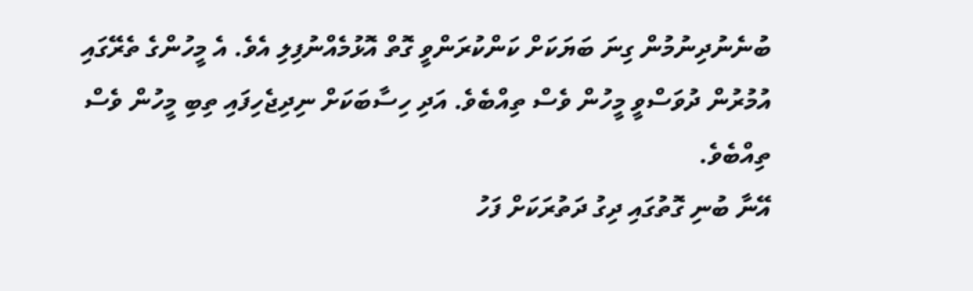ބުނެނުދިނުމުން ގިނަ ބަޔަކަށް ކަންކުރަންވީ ގޮތް އޮޅުމެއްނުފިލި އެވެ. އެ މީހުންގެ ތެރޭގައި އުމުރުން ދުވަސްވީ މީހުން ވެސް ތިއްބެވެ. އަދި ހިސާބަކަށް ނިދިޖެހިފައި ތިބި މީހުން ވެސް ތިއްބެވެ.
އޭނާ ބުނި ގޮތުގައި ދިގު ދަތުރަކަށް ފަހު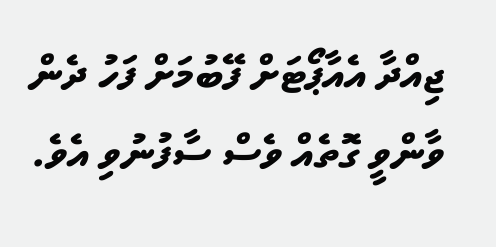ޖިއްދާ އެއާޕޯޓަށް ފޭބުމަށް ފަހު ދެން ވާންވީ ގޮތެއް ވެސް ސާފުނުވި އެވެ.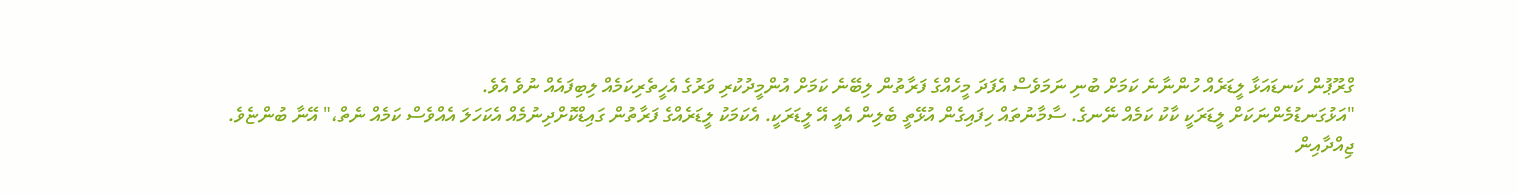ގްރޫޕުން ކަނޑައަޅާ ލީޑަރެއް ހުންނާނެ ކަމަށް ބުނި ނަމަވެސް އެފަދަ މީހެއްގެ ފަރާތުން ލިބޭނެ ކަމަށް އުންމީދުކުރި ވަރުގެ އެހީތެރިކަމެއް ލިބިފައެއް ނުވެ އެވެ.
"އަޅުގަނޑުމެންނަކަށް ލީޑަރަކީ ކާކު ކަމެއް ނޭނގެ. ސާމާނުތައް ހިފައިގެން އުޅޭތީ ބެލިން އެއީ އޭ ލީޑަރަކީ. އެކަމަކު ލީޑަރެއްގެ ފަރާތުން ގައިޑްކޮށްދިނުމެއް އެކަހަލަ އެއްވެސް ކަމެއް ނެތް،" އޭނާ ބުންޏެވެ.
ޖިއްދާއިން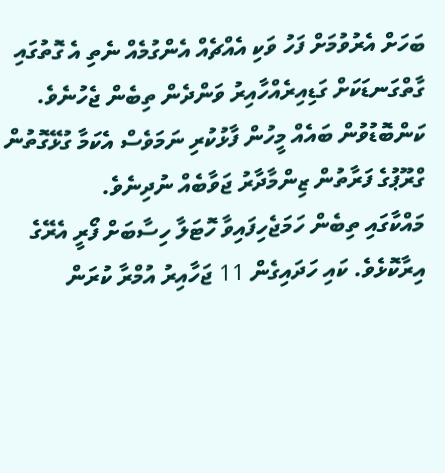ބަހަށް އެރުވުމަށް ފަހު ވަކި އެއްޗެއް އެންގުމެއް ނެތި އެ ގޮތުގައި ގާތްގަނޑަކަށް ގަޑިއިރެއްހާއިރު ވަންދެން ތިބެން ޖެހުނެވެ. ކަންބޮޑުވުން ބައެއް މީހުން ފާޅުކުރި ނަމަވެސް އެކަމާ ގުޅޭގޮތުން ގްރޫޕުގެ ފަރާތުން ޒިންމާދާރު ޖަވާބެއް ނުދިނެވެ.
މައްކާގައި ތިބެން ހަމަޖެހިފައިވާ ހޮޓަލާ ހިސާބަށް ފޯރީ އެރޭގެ އިރާކޮޅެވެ. ކައި ހަދައިގެން 11 ޖަހާއިރު އުމްރާ ކުރަން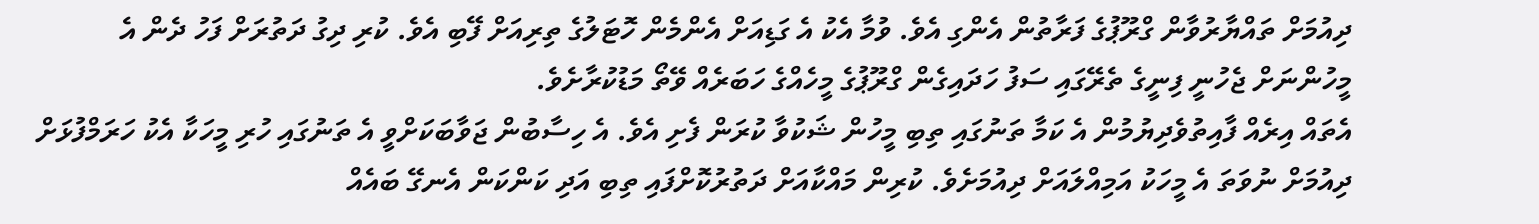ދިއުމަށް ތައްޔާރުވާން ގްރޫޕުގެ ފަރާތުން އެންގި އެވެ. ވުމާ އެކު އެ ގަޑިއަށް އެންމެން ހޮޓަލުގެ ތިރިއަށް ފޭބި އެވެ. ކުރި ދިގު ދަތުރަށް ފަހު ދެން އެ މީހުންނަށް ޖެހުނީ ފިނީގެ ތެރޭގައި ސަފު ހަދައިގެން ގްރޫޕުގެ މީހެއްގެ ހަބަރެއް ވޭތޯ މަޑުކުރާށެވެ.
އެތައް އިރެއް ފާއިތުވެދިޔުމުން އެ ކަމާ ތަނުގައި ތިބި މީހުން ޝަކުވާ ކުރަން ފެށި އެވެ. އެ ހިސާބުން ޖަވާބަކަށްވީ އެ ތަނުގައި ހުރި މީހަކާ އެކު ހަރަމްފުޅަށް ދިއުމަށް ނުވަތަ އެ މީހަކު އަމިއްލައަށް ދިއުމަށެވެ. ކުރިން މައްކާއަށް ދަތުރުކޮށްފައި ތިބި އަދި ކަންކަން އެނގޭ ބައެއް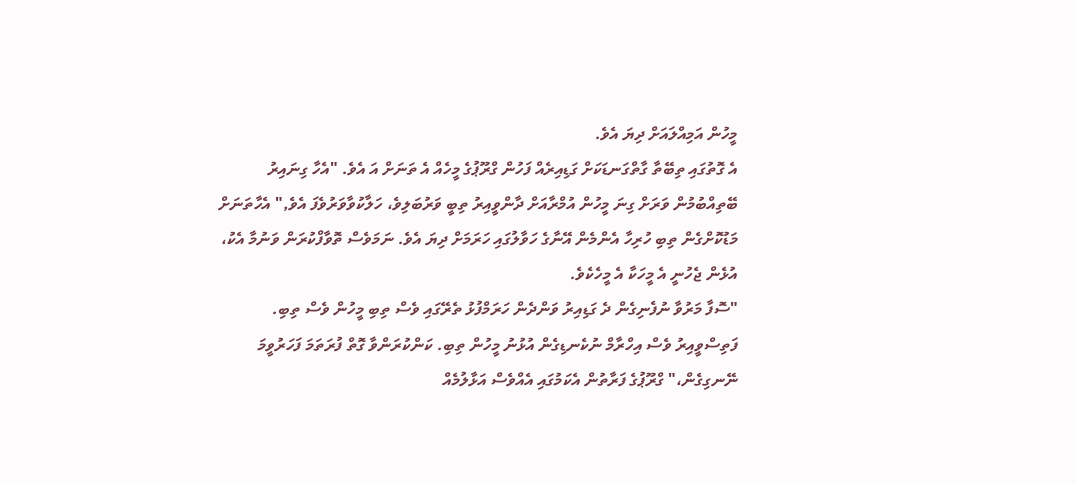މީހުން އަމިއްލައަށް ދިޔަ އެވެ.
އެ ގޮތުގައި ތިބޭތާ ގާތްގަނޑަކަށް ގަޑިއިރެއް ފަހުން ގްރޫޕުގެ މީހެއް އެ ތަނަށް އަ އެވެ. "އެހާ ގިނައިރު ބޭތިއްބުމުން ވަރަށް ގިނަ މީހުން އުމްރާއަށް ދާންވީއިރު ތިބީ ވަރުބަލިވެ، ހަލާކުވާވަރުވެފަ އެވެ," އެހާތަނަށް މަޑުކޮށްގެން ތިބި ހުރިހާ އެންމެން އޭނާގެ ހަވާލުގައި ހަރަމަށް ދިޔަ އެވެ. ނަމަވެސް ތޮވާފްކުރަން ވަނުމާ އެކު، އުޅެން ޖެހުނީ އެ މީހަކާ އެ މީހެކެވެ.
"ސޮފާ މަރުވާ ނުފެނިގެން ދެ ގަޑިއިރު ވަންދެން ހަރަމްފުޅު ތެރޭގައި ވެސް ތިބި މީހުން ވެސް ތިބި. ފަތިސްވީއިރު ވެސް އިހްރާމް ނުކެނޑިގެން އުޅުނު މީހުން ތިބި. ކަންކުރަންވާ ގޮތް ފުރަތަމަ ފަހަރުވީމަ ނޭނގިގެން،" ގްރޫޕުގެ ފަރާތުން އެކަމުގައި އެއްވެސް އަޅާލުމެއް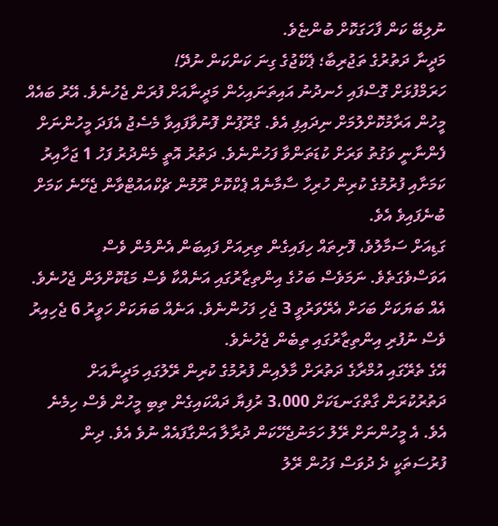ނުލިބޭ ކަން ފާހަގަކޮށް ބުންޏެވެ.
މަދީނާ ދަތުރުގެ ތަޖުރިބާ؛ ޕެކޭޖުގެ ގިނަ ކަންކަން ނުދޭ!
ހަރަމްފުޅަށް ގޮސްފައި ހެނދުނު އައިތަނައިހެން މަދީނާއަށް ފުރަން ޖެހުނެވެ. އޭރު ބައެއް މީހުން އަރާމުކޮށްލުމަށް ނިދައިފި އެވެ. ގްރޫޕުން ފޮނުވާފައިވާ މެސެޖު އެފަދަ މީހުންނަށް ފެންނާނީ ވަގުތު ވަރަށް ކުޑަތަންވާ ފަހުންނެވެ. ދަތުރު އޮތީ މެންދުރު ފަހު 1 ޖަހާއިރު ކަމަށާއި ފުރުމުގެ ކުރިން ހުރިހާ ސާމާނެއް ޕެކްކޮށް ރޫމުން ޗެކްއައުޓްވާން ޖެހޭނެ ކަމަށް ބުނެފައިވެ އެވެ.
ގަޑިއަށް ސަމާލުވެ، ފޮށިތައް ހިފައިގެން ތިރިއަށް ފައިބަން އެންމެން ވެސް އަވަސްވެގަތެވެ. ނަމަވެސް ބަހުގެ އިންތިޒާރުގައި އަނެއްކާ ވެސް މަޑުކޮށްލަން ޖެހުނެވެ. އެއް ބަޔަކަށް ބަހަށް އެރޭވަރުވީ 3 ޖެހި ފަހުންނެވެ. އަނެއް ބަޔަކަށް ހަވީރު 6 ޖެހިއިރު ވެސް ނުފުރި އިންތިޒާރުގައި ތިބެން ޖެހުނެވެ.
އޭގެ ތެރޭގައި އުމްރާގެ ދަތުރަށް މާލެއިން ފުރުމުގެ ކުރިން ރޭލުގައި މަދީނާއަށް ދަތުރުކުރަން ގާތްގަނޑަކަށް 3،000 ރުފިޔާ ދައްކައިގެން ތިބި މީހުން ވެސް ހިމެނެ އެވެ. އެ މީހުންނަށް ރޭލު ހަމަނުޖެހޭކަން ދުރާލާ އަންގާފައެއް ނުވެ އެވެ. ދިން ފުރުސަތަކީ ދެ ދުވަސް ފަހުން ރޭލު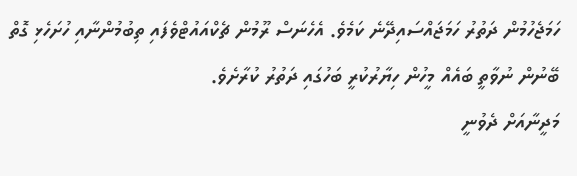ހަމަޖެހުމުން ދަތުރު ހަމަޖައްސައިދޭނެ ކަމެވެ. އެހެނަސް ރޫމުން ޗެކްއައުޓްވެފައި ތިބުމުންނާއި ހުށަހެޅި ގޮތް ބޭނުން ނުވާތީ ބައެއް މީހުން ހިޔާރުކުރީ ބަހުގައި ދަތުރު ކުރާށެވެ.
މަދީނާއަށް ދެވުނީ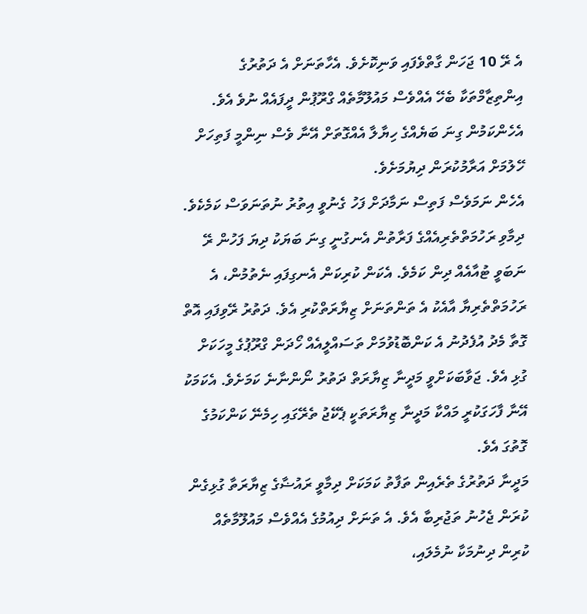އެ ރޭ 10 ޖަހަން ގާތްވެފައި ވަނިކޮށެވެ. އެހާތަނަށް އެ ދަތުރުގެ އިންތިޒާމްތަކާ ބެހޭ އެއްވެސް މައުލޫމާތެއް ގްރޫޕުން ދީފައެއް ނުވެ އެވެ. އެހެންކަމުން ގިނަ ބަޔެއްގެ ހިޔާލާ އެއްގޮތަށް އޭނާ ވެސް ނިންމީ ފަތިހަށް ހޭލުމަށް އަރާމުކުރަން ދިޔުމަށެވެ.
އެހެން ނަމަވެސް ފަތިސް ނަމާދަށް ފަހު ގެނުވީ އިތުރު ނުތަނަވަސް ކަމެކެވެ. ދިމާވި ރަހުމަތްތެރިއެއްގެ ފަރާތުން އެނގުނީ ގިނަ ބަޔަކު ދިޔަ ފަހުން ރޭ ނަބަވީ ޓުއާއެއް ދިން ކަމެވެ. އެކަން ކުރިކަން އެނގިފައި ނެތުމުން، އެ ރަހުމަތްތެރިޔާ އާއެކު އެ ތަންތަނަށް ޒިޔާރަތްކުރި އެވެ. ދަތުރު ރޭވިފައި އޮތް ގޮތާ މެދު އުފެދުނު އެ ކަންބޮޑުވުމަށް ތަސައްލީއެއް ހޯދަން ގްރޫޕުގެ މީހަކަށް ގުޅި އެވެ. ޖަވާބަކަށްވީ މަދީނާ ޒިޔާރަތް ދަތުރު ނޯންނާނެ ކަމަށެވެ. އެކަމަކު އޭނާ ފާހަގަކުރީ މައްކާ މަދީނާ ޒިޔާރަތަކީ ޕެކޭޖު ތެރޭގައި ހިމެނޭ ކަންކަމުގެ ގޮތުގަ އެވެ.
މަދީނާ ދަތުރުގެ ތެރެއިން ތަފާތު ކަމަކަށް ދިމާވީ ރައުޟާގެ ޒިޔާރަތާ ގުޅިގެން ކުރަން ޖެހުނު ތަޖުރިބާ އެވެ. އެ ތަނަށް ދިއުމުގެ އެއްވެސް މައުލޫމާތެއް ކުރިން ދިނުމަކާ ނުމެލައި،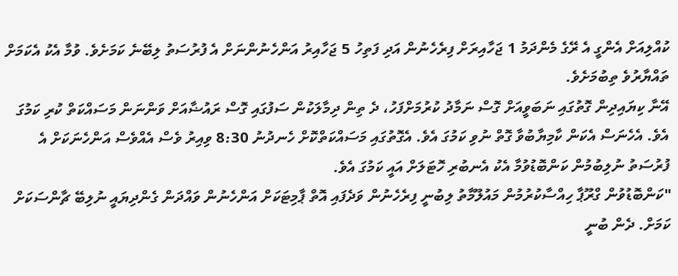ކުއްލިއަށް އެންގީ އެ ރޭގެ މެންދަމު 1 ޖަހާއިރަށް ފިރެހެނުން އަދި ފަތިހު 5 ޖަހާއިރު އަންހެނުންނަށް އެ ފުރުސަތު ލިބޭނެ ކަމަށެވެ. ވުމާ އެކު އެކަމަށް ތައްޔާރުވެ ތިބުމަށެވެ.
އޭނާ ކިޔައިދިން ގޮތުގައި ނަބަވީއަށް ގޮސް ނަމާދު ކުރުމަށްފަހު، ދެ ތިން ދިމާލަކުން ސަފުގައި ގޮސް ރައުޟާއަށް ވަންނަން މަސައްކަތް ކުރި ކަމުގަ އެވެ. އެހެނަސް އެކަން ކާމިޔާބުވާ ގޮތް ނުވި ކަމުގަ އެވެ. އެގޮތުގައި މަސައްކަތްކޮށް ހެނދުނު 8:30 ވިއިރު ވެސް އެއްވެސް އަންހެނަކަށް އެ ފުރުސަތު ނުލިބުމުން ކަންބޮޑުވުމާ އެކު އެނބުރި ހޮޓަލަށް އައީ ކަމުގަ އެވެ.
"ކަންބޮޑުވުން ގްރޫޕާ ހިއްސާކުރުމުން މައުލޫމާތު ލިބުނީ ފިރެހެނުން ވަދެފައި އޮތް ޕާމިޓަކަށް އަންހެނުން ވައްދަން ގެންދިޔައީ ނުލިބޭ ޗާންސަކަށް ކަމަށް. ދެން ބުނީ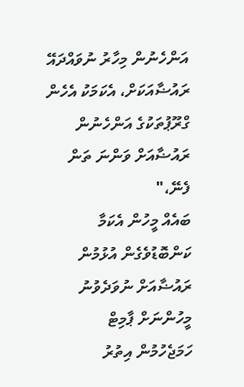އަންހެނުން މިހާރު ނުވައްދައޭ ރައުޟާއަކަށް، އެކަމަކު އެހެން ގްރޫޕުތަކުގެ އަންހެނުން ރައުޟާއަށް ވަންނަ ތަން ފެނޭ،"
ބައެއް މީހުން އެކަމާ ކަންބޮޑުވެގެން އުޅުމުން ރައުޟާއަށް ނުވަދެވުނު މީހުންނަށް ޕާމިޓް ހަމަޖެހުމުން އިތުރު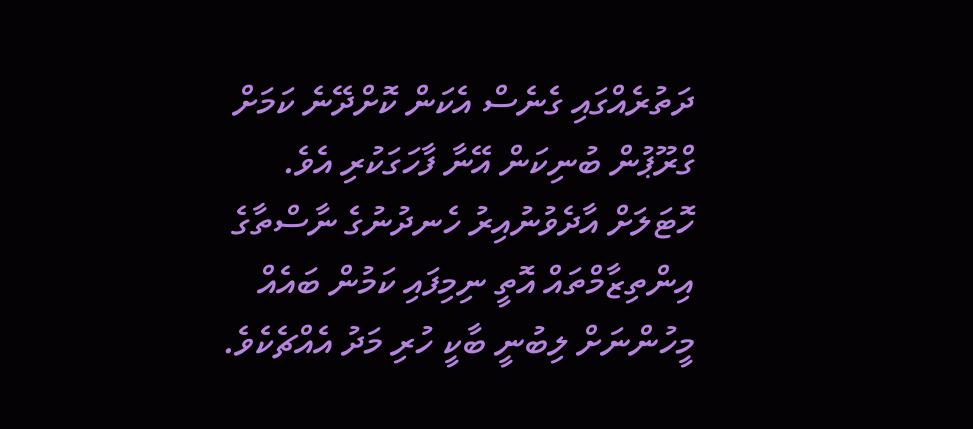ދަތުރެއްގައި ގެނެސް އެކަން ކޮށްދޭނެ ކަމަށް ގްރޫޕުން ބުނިކަން އޭނާ ފާހަގަކުރި އެވެ.
ހޮޓަލަށް އާދެވުނުއިރު ހެނދުނުގެ ނާސްތާގެ އިންތިޒާމްތައް އޮތީ ނިމިފައި ކަމުން ބައެއް މީހުންނަށް ލިބުނީ ބާކީ ހުރި މަދު އެއްޗެކެވެ.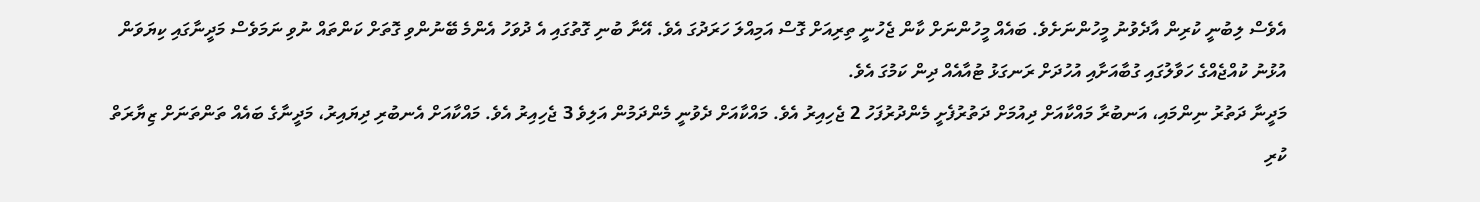އެވެސް ލިބުނީ ކުރިން އާދެވުނު މީހުންނަށެވެ. ބައެއް މީހުންނަށް ކާން ޖެހުނީ ތިރިއަށް ގޮސް އަމިއްލަ ހަރަދުގަ އެވެ. އޭނާ ބުނި ގޮތުގައި އެ ދުވަހު އެންމެ ބޭނުންވި ގޮތަށް ކަންތައް ނުވި ނަމަވެސް މަދީނާގައި ކިޔަވަން އުޅުނު ކުއްޖެއްގެ ހަވާލުގައި ގުބާއަށާއި އުހުދަށް ރަނގަޅު ޓުއާއެއް ދިން ކަމުގަ އެވެ.
މަދީނާ ދަތުރު ނިންމައި، އަނބުރާ މައްކާއަށް ދިއުމަށް ދަތުރުފެށީ މެންދުރުފަހު 2 ޖެހިއިރު އެވެ. މައްކާއަށް ދެވުނީ މެންދަމުން އަލިވެ 3 ޖެހިއިރު އެވެ. މައްކާއަށް އެނބުރި ދިޔައިރު، މަދީނާގެ ބައެއް ތަންތަނަށް ޒިޔާރަތް ކުރި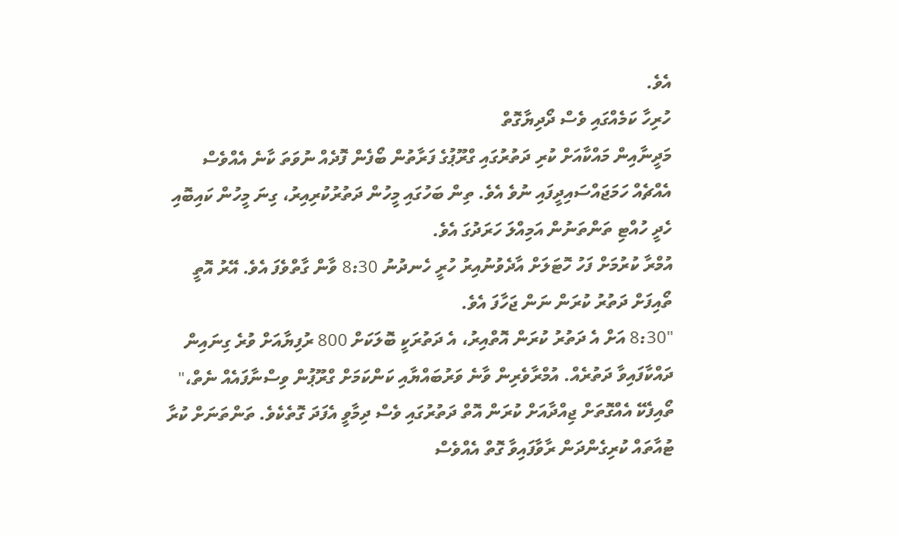އެވެ.
ހުރިހާ ކަމެއްގައި ވެސް ދޯދިޔާގޮތް
މަދީނާއިން މައްކާއަށް ކުރި ދަތުރުގައި ގްރޫޕުގެ ފަރާތުން ބޯފެން ފޮދެއް ނުވަތަ ކާނެ އެއްވެސް އެއްޗެއް ހަމަޖައްސައިދީފައި ނުވެ އެވެ. ތިން ބަހުގައި މީހުން ދަތުރުކުރިއިރު، ގިނަ މީހުން ކައިބޮއި ހެދީ ހުއްޓި ތަންތަނުން އަމިއްލަ ހަރަދުގަ އެވެ.
އުމްރާ ކުރުމަށް ފަހު ހޮޓަލަށް އާދެވުނުއިރު ހުރީ ހެނދުނު 8:30 ވާން ގާތްވެފަ އެވެ. އޭރު އޮތީ ތޯއިފަށް ދަތުރު ކުރަން ނަން ޖަހާފަ އެވެ.
"8:30 އަށް އެ ދަތުރު ކުރަން އޮތްއިރު، އެ ދަތުރަކީ ބޮލަކަށް 800 ރުފިޔާއަށް ވުރެ ގިނައިން ދައްކާފައިވާ ދަތުރެއް. އުމްރާވެރިން ވާނެ ވަރުބައްޔާއި ކަންކަމަށް ގްރޫޕުން ވިސްނާފައެއް ނެތް،"
ތޯއިފެކޭ އެއްގޮތަށް ޖިއްދާއަށް ކުރަން އޮތް ދަތުރުގައި ވެސް ދިމާވީ އެފަދަ ގޮތެކެވެ. ތަންތަނަށް ކުރާ ޓުއާތައް ކުރިގެންދަން ރާވާފައިވާ ގޮތް އެއްވެސް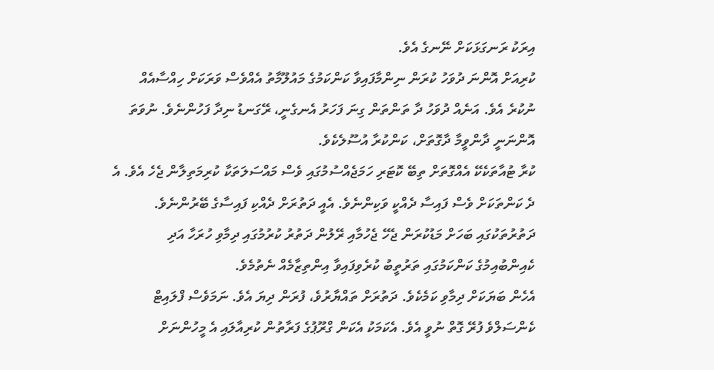އިރަކު ރަނގަޅަކަށް ނޭނގެ އެވެ.
ކުރިއަށް އޮންނަ ދުވަހު ކުރަން ނިންމާފައިވާ ކަންކަމުގެ މައުލޫމާތު އެއްވެސް ވަރަކަށް ހިއްސާއެއް ނުކުރެ އެވެ. އަނެއް ދުވަހު ދާ ތަންތަން ގިނަ ފަހަރު އެނގެނީ، ރޭގަނޑު ނިދާ ފަހުންނެވެ. ނުވަތަ އޮންނަނީ ދާންވީމާ ދާގޮތަށް، ކަންކުރާ އުސޫލެކެވެ.
ކުރާ ޓުއާތަކެކޭ އެއްގޮތަށް ތިބޭ ކޮޓަރި ހަމަޖެއްސުމުގައި ވެސް މައްސަލަތަކާ ކުރިމަތިލާން ޖެހެ އެވެ. އެ ދެ ކަންތަކަށް ވެސް ފައިސާ ދެއްކީ ވަކިންނެވެ. އެއީ ދަތުރަށް ދެއްކި ފައިސާގެ ބޭރުންނެވެ.
ދަތުރުތަކުގައި ބަހަށް މަޑުކުރަން ޖެހޭ ޖެހުމާއި ރޭލުން ދަތުރު ކުރުމުގައި ދިމާވި ހުރަހާ އަދި ކެއިންބުއިމުގެ ކަންކަމުގައި ތަރުތީބު ކުރެވިފައިވާ އިންތިޒާމެއް ނެތުމެވެ.
އެހެން ބަޔަކަށް ދިމާވި ކަމެކެވެ. ދަތުރަށް ތައްޔާރުވެ، ފުރަން ދިޔަ އެވެ. ނަމަވެސް ފްލައިޓް ކެންސަލްވެ ފުރޭ ގޮތް ނުވީ އެވެ. އެކަމަކު އެކަން ގްރޫޕުގެ ފަރާތުން ކުރިއާލައި އެ މީހުންނަށް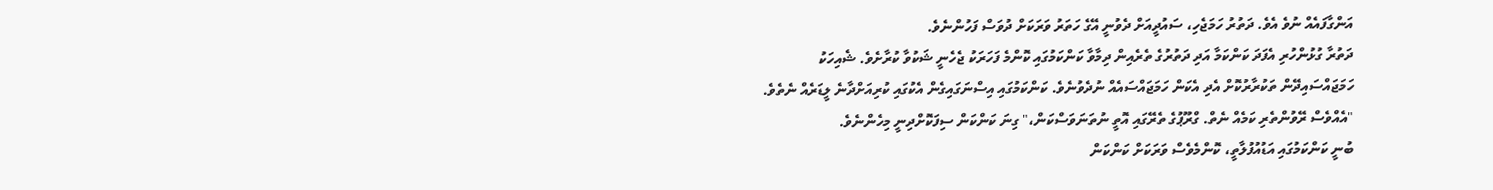އަންގާފައެއް ނުވެ އެވެ. ދަތުރު ހަމަޖެހި، ސައުދީއަށް ދެވުނީ އޭގެ ހަތަރު ވަރަކަށް ދުވަސް ފަހުންނެވެ.
ދަތުރާ ގުޅުންހުރި އެފަދަ ކަންކަމާ އަދި ދަތުރުގެ ތެރެއިން ދިމާވާ ކަންކަމުގައި ކޮންމެ ފަހަރަކު ޖެހެނީ ޝަކުވާ ކުރާށެވެ. ޝެއިހަކު ހަމަޖައްސައިދޭން ތަކުރާރުކޮށް އެދި އެކަން ހަމަޖައްސައެއް ނުދެވުނެވެ. ކަންކަމުގައި އިސްނަގައިގެން އެކުގައި ކުރިއަށްދާނެ ލީޑަރެއް ނެތެވެ.
"އެއްވެސް ރޭވުންތެރި ކަމެއް ނެތް. ގްރޫޕުގެ ތެރޭގައި އޮތީ ނުތަނަވަސްކަން،" ގިނަ ކަންކަން ސިފަކޮށްދިނީ މިހެންނެވެ.
ބުނީ ކަންކަމުގައި އަޑުއުފުލާތީ، ކޮންމެވެސް ވަރަކަށް ކަންކަން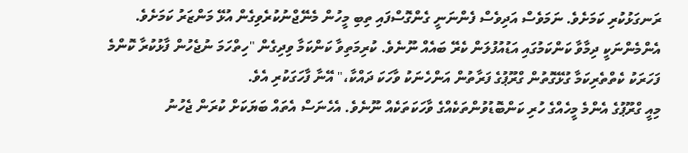ރަނގަޅުކުރި ކަމަށެވެ. ނަމަވެސް އަދިވެސް ފެންނަނީ ގެންގޮސްފައި ތިބި މީހުން މެނޭޖްނުކުރެވިގެން އުޅޭ މަންޒަރު ކަމަށެވެ.
އެންމެންނަކީ ދިމާވާ ކަންކަމުގައި އަޑުއުފުލަން ކެރޭ ބައެއް ނޫނެވެ. ކުރިމަތިވާ ކަންކަމާ ވިދިގެން "ހިތްހަމަ ނުޖެހުން ފާޅުކުރާ ކޮންމެ ފަހަރަކު ކެތްތެރިކަމާ ގުޅޭގޮތުން ގްރޫޕުގެ ފަރާތުން އަންހެނަކު ވާހަކަ ދައްކާ،" އޭނާ ފާހަގަކުރި އެވެ.
މިއީ ގްރޫޕުގެ އެންމެ މީހެއްގެ ހުރި ކަންބޮޑުވުންތަކެއްގެ ވާހަކަތަކެއް ނޫނެވެ. އެހެނަސް އެތައް ބަޔަކަށް ކުރަން ޖެހުނު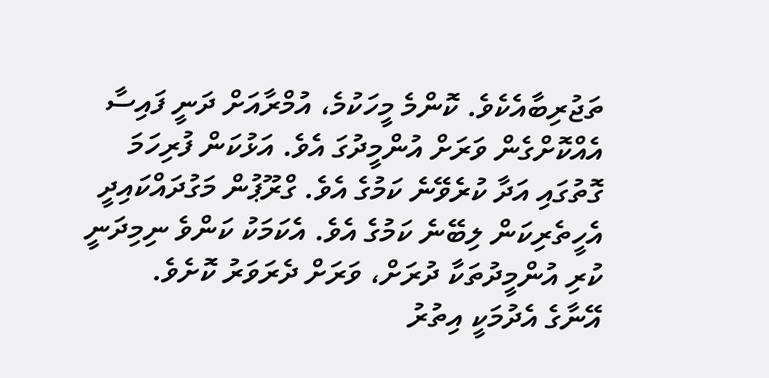ތަޖުރިބާއެކެވެ. ކޮންމެ މީހަކުމެ، އުމްރާއަށް ދަނީ ފައިސާ އެއްކޮށްގެން ވަރަށް އުންމީދުގަ އެވެ. އަޅުކަން ފުރިހަމަ ގޮތުގައި އަދާ ކުރެވޭނެ ކަމުގެ އެވެ. ގްރޫޕުން މަގުދައްކައިދީ އެހީތެރިކަން ލިބޭނެ ކަމުގެ އެވެ. އެކަމަކު ކަންވެ ނިމިދަނީ ކުރި އުންމީދުތަކާ ދުރަށް، ވަރަށް ދެރަވަރު ކޮށެވެ.
އޭނާގެ އެދުމަކީ އިތުރު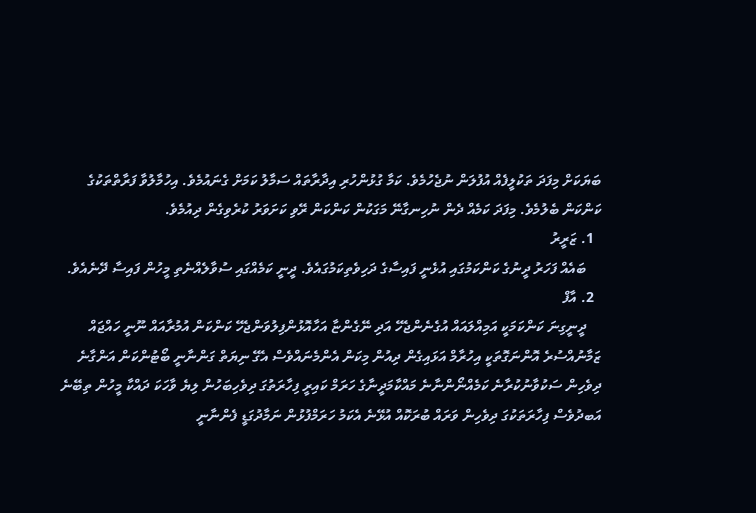ބަޔަކަށް މިފަދަ ތަކުލީފެއް އުފުލަން ނުޖެހުމެވެ. ކަމާ ގުޅުންހުރި އިދާރާތައް ސަމާލު ކަމަށް ގެނައުމެވެ. އިހުމާލުވާ ފަރާތްތަކުގެ ކަންކަން ބެލުމެވެ. މިފަދަ ކަމެއް ދެން ނުހިނގާނޭ މަގަކުން ކަންކަން ރޭވި ކަށަވަރު ކުރެވިގެން ދިއުމެވެ.
  1. ޒަރީރު
    ބައެއް ފަހަރު ދީނުގެ ކަންކަމުގައި އުޅެނީ ފައިސާގެ ދަހިވެތިކަމުގައެވެ. ދީނީ ކަމެއްގައި ސުވާލެއްނެތި މީހުން ފައިސާ ދޭނެއެވެ.
  2. އާފް
    ދީނީގިނަ ކަންކަމަކީ އަމިއްލައައް އުގެނެންޖެހޭ އަދި ނޭގެންޏާ އަހާއޮޅުންފިލުވަންޖެހޭ ކަންކަން އުމުރާއައް ނޫނީ ހައްޖައް ޒަމާނުއްސުރެ އޮންނަގޮތަކީ އިހުރާމް އަޅައިގެން ދިއުން މިކަން އެންމެނައްވެސް އެގޭ ނިޔަތް ގަންނާނީ ބޯޓުންކަން އަންގާނެ ދިވެހިން ސަކުވާނުކުރާނެ ކަމެއްނޯންނާނެ މައްކާމަދީނާގެ ހަރަމް ކައިރީ ފިހާރަތުގަ ދިވެހިބަހުން ލިޔެ ވާހަކަ ދައްކާ މީހުން ތިބޭނެ އަބދުވެސް ފިހާރަތަކުގަ ދިވެހިން ވަރައް ބުރަކޮއް އުޅޭނެ އެކަމު ހަރަމްފުޅުން ނަމާދުގަޑީ ފެންނާނީ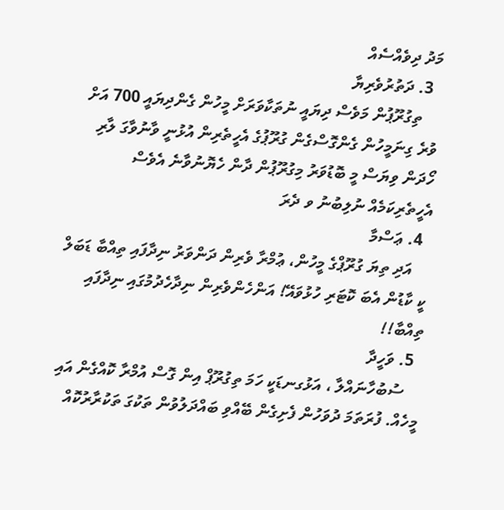މަދު ދިވެއްސެއް
  3. ދަތުރުވެރިޔާ
    ތިގުރޫޕުން މަވެސް ދިޔައީ ނުތަކާވަރަށް މީހުން ގެންދިޔައީ 700 އަށް ވުރެ ގިނަމީހުން ގެންގޮސްގެން ގުރޫޕުގެ އެހީތެރިން އުޅުނީ ވާނުވާގަ ލާރި ހޯދަން ވިޔަސް މީ ބޮޑުވަރު މިގުރޫޕުން ދާން ހެޔޮނުވާނެ އެވެސް އެހީތެރިކަމެއް ނުލިބުނު ވ ދެރަ
  4. ޢަސްމާ
    އަދި ތިޔަ ގުރޫޕްގެ މީހުން، ޢުމްރާ ވެރިން ދަންވަރު ނިދާފައި ތިއްބާ ޑަބަލް ކީ ކާޑުން އެބަ ކޮޓަރި ހުޅުވައޭ! އަންހެންވެރިން ނިދާހެދުމުގައި ނިދާފައި ތިއްބާ!!
  5. ވަހީދާ
    ސުބުހާނައްލާ ، އަޅުގނޑަކީ ހަމަ ތިގުރޫޕް އިން ގޮސް އުމްރާ ކޮއްގެން އައި މީހެއް. ފުރަތަމަ ދުވަހުން ފެށިގެން ބޭއްވި ބައްދަލުވުން ތަކުގަ ތަކުރާރުކޮއް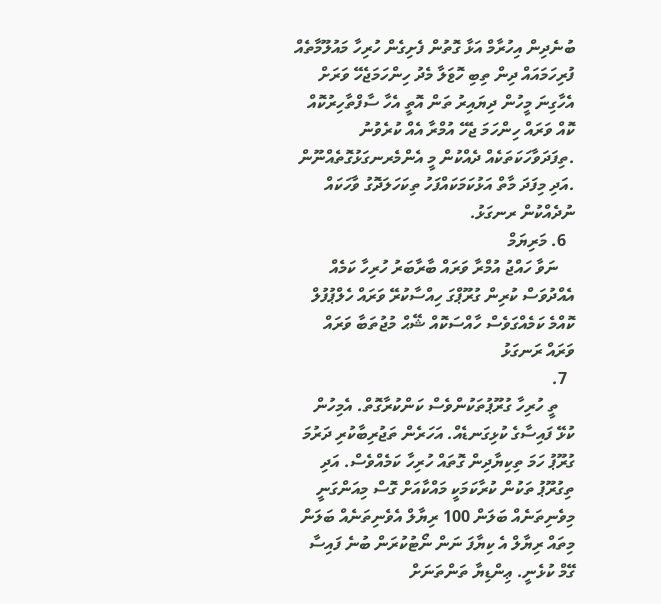ބުނެދިން އިހުރާމް އަޅާ ގޮތުން ފެށިގެން ހުރިހާ މައުލޫމާތެއް ފުރިހަމައައް ދިން ތިބި ހޮޱަލާ މެދު ހިންހަމަޖެހޭ ވަރަށް އެހާގިނަ މީހުން ދިޔައިރު ތަން އޮތީ އެހާ ސާފްތާހިރުކޮއް ކޮއް ވަރައް ހިންހަމަ ޖެހޭ އުމްރާ އެއް ކުރެވުނު .ތިފަދަވާހަކަތަކެއް ދެއްކުން މީ އެންމެރނގަޅުގޮތެއްނޫން .އަދި މިފަދަ މާތް އަޅުކަމަކައްފަހު ތިކަހަލަދޮގު ވާހަކައް ނުދެއްކުން ރނގަޅު.
  6. މަރިޔަމް
    ނަވާ ހައްޖު އުމްރާ ވަރައް ބާރާބަރު ހުރިހާ ކަމެއް އެއްދުވަސް ކުރިން ގުރޫޕްގަ ހިއްސާކުރޭ ވަރައް ހެލްޕުފުލް ކޮއްމެ ކަމެއްގަވެސް ހާއްސަކޮއް ޝޭޙް މުޖުތަބާ ވަރައް ވަރައް ރަނގަޅު
  7.
    ތީ ހުރިހާ ގުރޫޕުތަކުންވެސް ކަންކުރާގޮތް. އެމިހުން ކުޅޭ ފައިސާގެ ކުޅިގަނޑެއް. އަހަރެން ތަޖުރިބާކުރި ދަރުމަ ގުރޫޕު ހަމަ ތިކިޔާދިން ގޮތައް ހުރިހާ ކަމެއްވެސް. އަދި ތިގުރޫޕު ތަކުން ކުރާކަމަކީ މައްކާއަށް ގޮސް މިއަންގަނީ މިވެނިތަނެއް ބަލަން 100 ރިޔާލް އެވެނިތަނެއް ބަލަން މިތައް ރިޔާލް އެ ކިޔާފަ ނަން ނޯޓުކުރަން ބުނެ ފައިސާ ގޭމް ކުޅެނީ. ޢިންޑިޔާ ތަންތަނަށް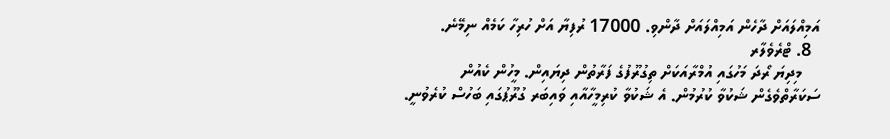އަމިއްލައަށް ދާހެން އަމިއްލައަށް ދާންވި. 17000 ރުފިޔާ އަށް ހުރިހާ ކަމެއް ނިމޭނެ.
  8. ޓްރެވެލާރ
    މިދިޔަ ރޯދަ މަހުގައި އުމްރާއަކަށް ތިގުރޫފުގެ ފަރާތުން ދިޔައިން. މީހުން ކެއުން ސަކަރާތްވެގެން ޝަކުވާ ކުރުމުން. އެ ޝަކުވާ ކުރިމީހާއާއި ވައިބަރ ގުރޫޕުގައި ބަހުސް ކުރެވުނީ.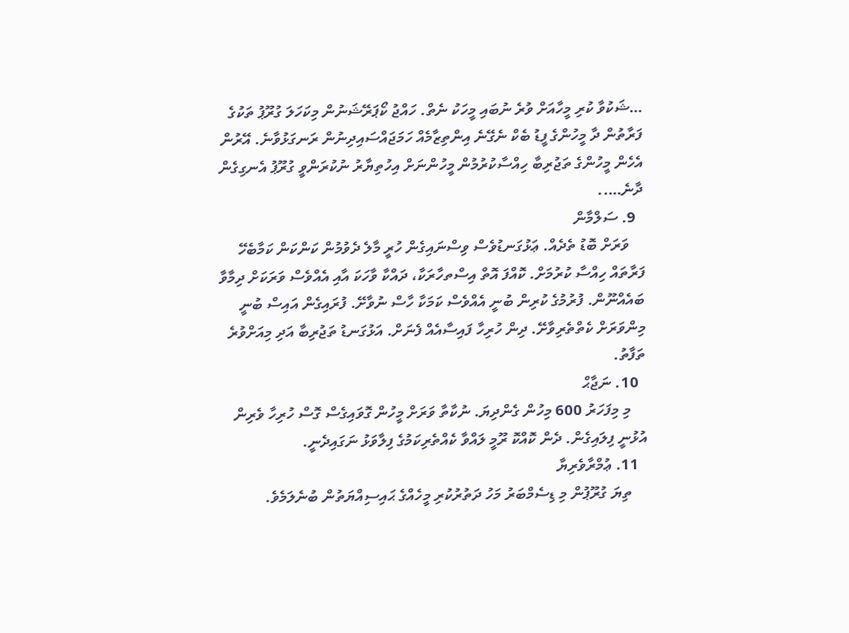…ޝަކުވާ ކުރި މީހާއަށް ވުރެ ނުބައި މީހަކު ނެތް. ހައްޖު ކޯޕަރޭޝަނުން މިކަހަލަ ގުރޫޕު ތަކުގެ ފަރާތުން ދާ މީހުންގެ ފީޑު ބެކް ނެގޭނެ އިންތިޒާމެއް ހަމަޖައްސައިދިނުން ރަނގަޅުވާނެ. އޭރުން އެހެން މީހުންގެ ތަޖުރިބާ ހިއްސާކުރުމުން މީހުންނަށް އިހުތިޔާރު ނުކުރަންވީ ގުރޫޕު އެނގިގެން ދާނެ…..
  9. ސަލްމާން
    ވަރަށް ބޮޑު ތެދެއް. ޢަޅުގަނޑުވެސް ވިސްނައިގެން ހުރީ މާލެ ދެވުމުން ކަންކަން ކަމާބެހޭ ފަރާތައް ހިއްސާ ކުރުމަށް. ކޮއްފަ އޮތް އިސްތހާރަކާ، ދައްކާ ވާހަކަ އާއި އެއްވެސް ވަރަކަށް ދިމާވާ ބައެއްނޫން. ފުރުމުގެ ކުރިން ބުނީ އެއްވެސް ކަމަކާ ހާސް ނުވާށޭ. ފުރައިގެން އައިސް ބުނީ މިންވަރަށް ކެތްތެރިވާށޭ. ދިން ހުރިހާ ފައިސާއެއް ފެނަށް. އަޅުގަނޑު ތަޖުރިބާ އަދި މިއަށްވުރެ ތަފާތު.
  10. ނަޖާޙް
    މި މިފަހަރު 600 މިހުން ގެންދިޔަ. ނުކާތާ ވަރަށް މީހުން ގޮވައިގެސް ގޮސް ހުރިހާ ވެރިން އުޅުނީ ފިލައިގެން. ދެން ކޮއްކޮ ރޫމީ ލައްވާ ކެއްތެރިކަމުގެ ފިލާވަޅު ނަގައިދެނީ.
  11. ޢުމްރާވެރިޔާ
    ތިޔަ ގުރޫޕުން މި ޑިސެމްބަރު މަހު ދަތުރުކުރި މީހެއްގެ ޙައިސިއްޔަތުން ބުނެލަމެވެ.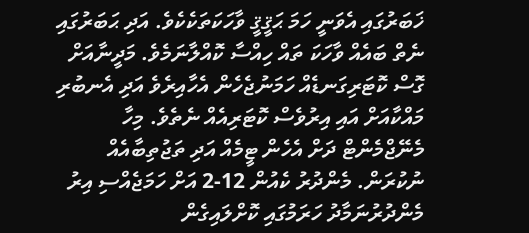ޚަބަރުގައި އެވަނީ ހަމަ ޙަޤީޤީ ވާހަކަތަކެކެވެ. އަދި ޙަބަރުގައި ނެތް ބައެއް ވާހަކަ ތައް ހިއްސާ ކޮއްލާނަމެވެ. މަދީނާއަށް ގޮސް ކޮޓަރިގަނޑެއް ހަމަނުޖެހެން އެހާއިރެވެ އަދި އެނބުރި މައްކާއަށް އައި އިރުވެސް ކޮޓަރިއެއް ނެތެވެ. މިހާ މެނޭޖްމެންޓް ދަށް އެހެން ޓީމެއް އަދި ތަޖުތިބާއެއް ނުކުރަން. މެންދުރު ކެއުން 12-2 އަށް ހަމަޖެއްސި އިރު މެންދުރުނަމާދު ހަރަމުގައި ކޮށްލައިގެން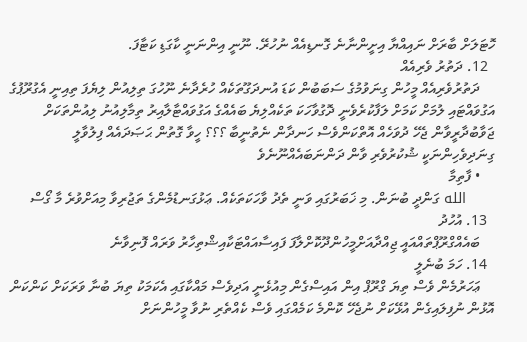ހޮޓަލަށް ބާރަށް ނައިއްޔާ އިށީންނާނެ ގޮނޑިއެއް ނުހުރޭ. ނޫނީ އިންނަނީ ކާގަޑި ކަޓާފަ.
  12. ދަތުރު ވެރިއެއް
    ދަތުރުވެރިއެއް މީހުން ގިނަވުމުގެ ސަބަބުން ކަޑަ އުނދަގޫތަކެއް ހުރެދާނެ ނޫހުގަ ތިލިއުން ލިޔެފަ ތިއިނީ އެގުރޫޕުގެ އަގުވައްޓައި ލުމަށް ކަމަށް ލަފާކުރެވެނީ ދޮގުވާހަކަ ތަކެއްލިޔެ ބައެއްގެ އަގުވައްޓާލާއިރު ތިމާލިއުނު ލިއުންތަކަށް ޖަވާބުދާރީވާން ޖެހޭ ދުވަހެއް އޮތްކަންވެސް ހަނދާން ނެތުނީބާ ؟؟؟ ހީވާ ގޮތުން ޙަޞަދައެއް ފިލުވާލީ ގިނަދިވެހިންނަކީ ޝުކުރުވެރި ވާން ދަންނަބައެއްނޫނެވެ
    • ފާތިމާ
      الله ގަންދީ ބުނަން. މި ޚަބަރުގައި ވަނީ ތެދު ވާހަކަތަކެއް. ޢަޅުގަނޑުމެންގެ ތަޖުރިވާ މިއަށްވުރެ މާ ގޯސް
  13. އުހުދު
    ބައެއްގްރޫޕްތައްއައީ ޖިއްދާއަށްމީހުންދޫކޮށްލާފަ ފައިސާއައްޓަކާއިޝްތިހާރު ވަރައް ފޮނިވާނެ
  14. ހަމަ ބުނެލީ
    ޢަހަރުމެން ވެސް ތިޔަ ގްރޫޕް އިން އައިސްގެން މިއުޅެނީ އަދިވެސް މައްކާގައި އެކަމަކު ތިޔަ ބުނާ ވަރަކަށް ކަންކަން އޮޅުން ނުފިލައިގެން އުޅޭކަށް ނުޖެހޭ ކޮންމެ ކަމެއްގައި ވެސް ކެއްތެރި ނުވާ މީހުންނަށް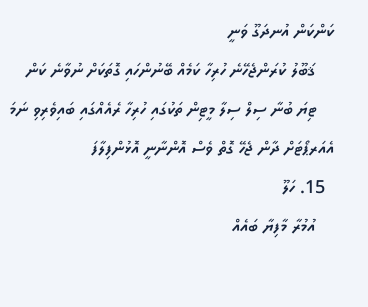ކަންކަން އުނދަގޫ ވަނީ
    ޤަބޫލު ކުރަންޖެހޭނެ ހުރިހާ ކަމެއް ބޭނުންހައި ގޮތަކަށް ނުވާނެ ކަން
    ޓިޔަ ބުނާ ސިލް ސިލާ މީޓިން ތަކުގައި ހުރިހާ ރެއެއްގައި ބައިވެރިވި ނަމަ އެއަރޕޯޓަށް ދާން ޖެހޭ ގޮތް ވެސް އޮންނާނީ އޮޅުންފިލާފަ
  15. ހަލޫ
    އުމުރާ މާފިޔާ ބައެއް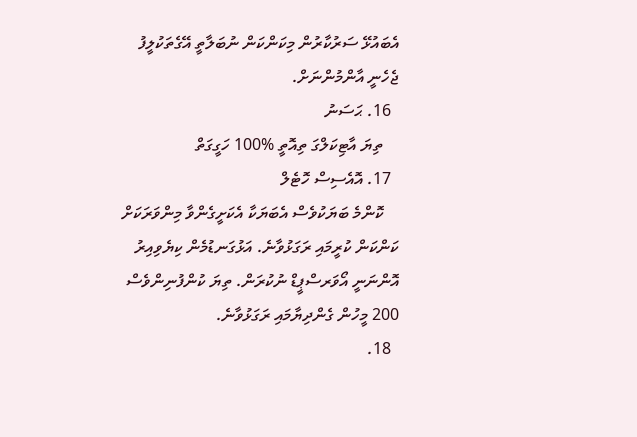އެބައުޅޭ ސަރުކާރުން މިކަންކަން ނުބަލާތީ އޭގެތަކުލީފު ޖެހެނީ އާންމުންނަށް.
  16. ޙަސަނު
    ތިޔަ އާޓިކަލްގަ ތިއޮތީ %100 ހަގީގަތް
  17. އޮއެސިސް ހޮޓެލް
    ކޮންމެ ބަޔަކުވެސް އެބަޔަކާ އެކަށީގެންވާ މިންވަރަކަށް ކަންކަން ކުރީމައި ރަގަޅުވާނެ. އަޅުގަނޑުމެން ކިޔެވިއިރު އޮންނަނީ އޯވަރސްޕީޑް ނުކުރަން. ތިޔަ ކުންފުނިންވެސް 200 މީހުން ގެންދިޔާމައި ރަގަޅުވާނެ.
  18.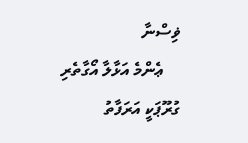ޥިސްނާ
    ޢެންމެ އަޅާލާ އޯގާތެރި ގުރޫޕަކީ އަރަފާތު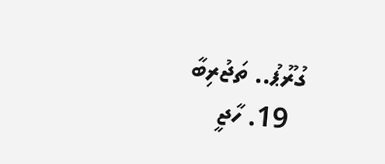ގުރޫޕު.. ތަޖުރިބާ
  19. ހާޖީ